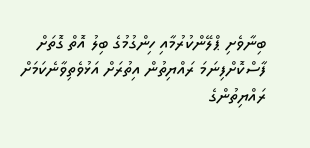ބިނާވެށި ޕްލޭންކުރުމާއި ހިންގުމުގެ ބިލު އޮތް ގޮތަށް ފާސްކޮށްފިނަމަ ރައްޔިތުން އިތުރަށް އަޅުވެތިވާނެކަމަށް ރައްޔިތުންގެ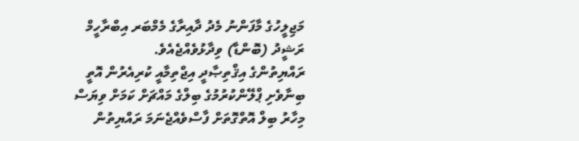މަޖިލީހުގެ މާފަންނު މެދު ދާއިރާގެ މެމްބަރ އިބްރާހީމް ރަޝީދު (ބޮންޑާ) ވިދާޅުވެއްޖެއެވެ.
ރައްޔިތުންގެ އިޤްތިޞާދީ އިޖްތިމާއީ ކުރިއެރުން އޮތީ ބިނާވެށި ޕްލޭންކުރުމުގެ ބިލްގެ މައްޗަށް ކަމަށް ވިޔަސް މިހާރު ބިލް އޮތްގޮތަށް ފާސްވެއްޖެނަމަ ރައްޔިތުން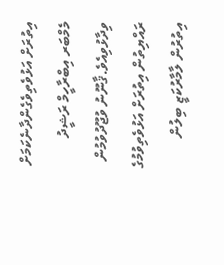އިތުރަށް އަޅުވެތިވެގެންދާނެކަމަށް މެމްބަރ އިބްރާހީމް ރަޝީދު ވިދާޅުވިއެވެ.ޤާނޫނު ވުޖޫދުވުމުން ރައްޔިތުން އިތުރަށް އަޅުވެތިވުމުގެ އިތުރުން ލާމާރުކަޒީ ބިލުން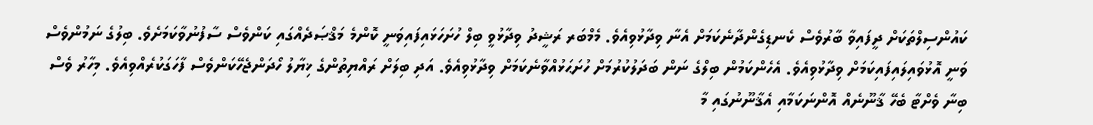ކައުންސިލްތަކަށް ދީފައިވާ ބާރުވެސް ކެނޑިގެންދާނެކަމަށް އެނާ ވިދާޅުވިއެވެ. މެމްބަރ ރަޝީދު ވިދާޅުވީ ބިލް ހުށަހަޅައިފައިވަނީ ކޮންމެ މަޤްޞަދެއްގައި ކަންވެސް ސާފުނުވާކަމަށެވެ. ބިލުގެ ނަމުންވެސް ވަނީ އޮޅުވައިލައިފައިކަމަށް ވިދާޅުވިއެވެ. އެހެންކަމުން ބިލްގެ ނަން ބަދަލުކުރުމަށް ހުށަޙަޅުއްވާނެކަމަށް ވިދާޅުވިއެވެ. އަދި ބިލަށް ރައްޔިތުންގެ ޚިޔާލު ހޯދަންޖެހޭކަންވެސް ފާހަގަކުރެއްވިއެވެ. މިހާރު ވެސް ބިނާ ވެށްޓާ ބެހޭ ޤާނޫނެއް އޮންނަކަމާއި އެޤާނޫނުގައި މާ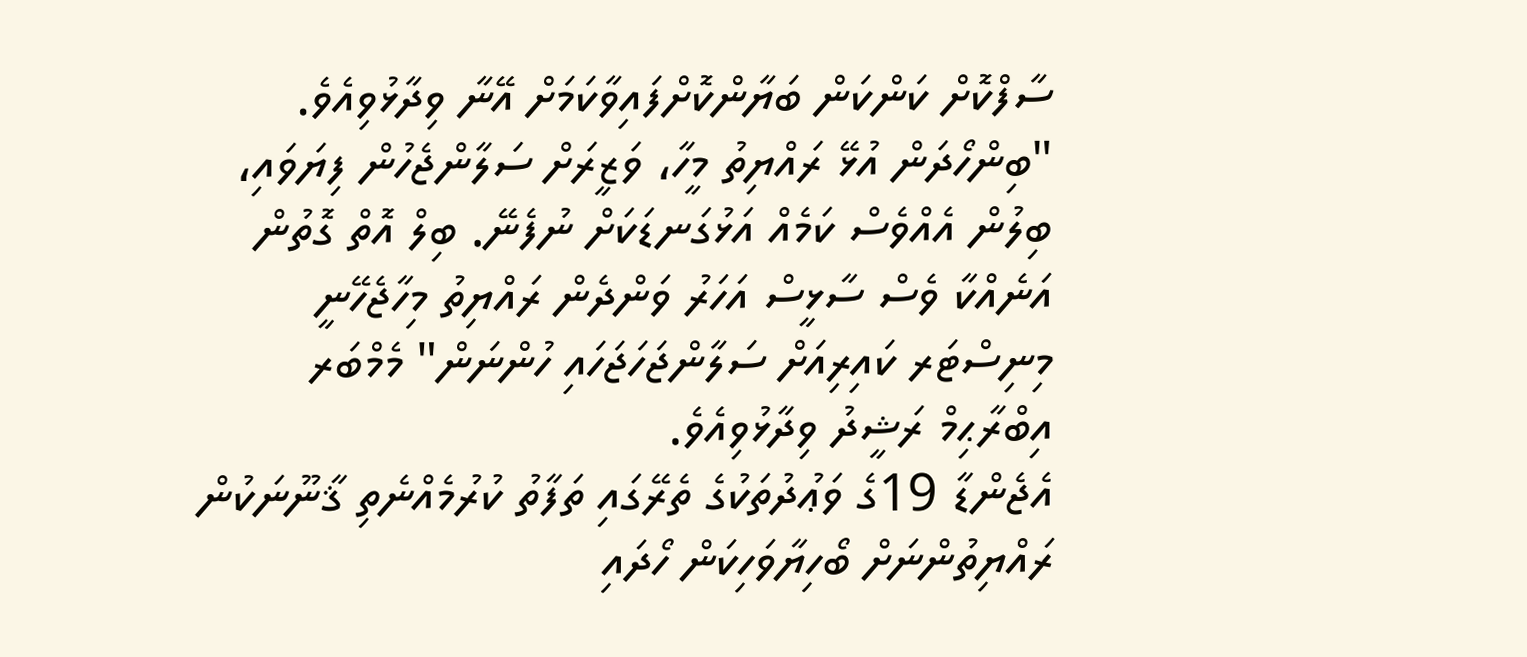ސާފްކޮށް ކަންކަން ބަޔާންކޮށްފައިވާކަމަށް އޭނާ ވިދާޅުވިއެވެ.
"ބިންހޯދަން އުޅޭ ރައްޔިތު މީހާ، ވަޒީރަށް ސަލާންޖެހުން ފިޔަވައި، ބިލުން އެއްވެސް ކަމެއް އަޅުގަނޑަކަށް ނުފެނޭ. ބިލް އޮތް ގޮތުން އަނެއްކާ ވެސް ސާޅީސް އަހަރު ވަންދެން ރައްޔިތު މިހާޖެހޭނީ މިނިސްޓަރ ކައިރިއަށް ސަލާންޖަހަޖަހައި ހުންނަން" މެމްބަރ އިބްރާޙިމް ރަޝީދު ވިދާޅުވިއެވެ.
އެޖެންޑާ 19ގެ ވަޢުދުތަކުގެ ތެރޭގައި ތަފާތު ކުރުމެއްނެތި ޤާނޫނަކުން ރައްޔިތުންނަށް ބޯހިޔާވަހިކަން ހޯދައި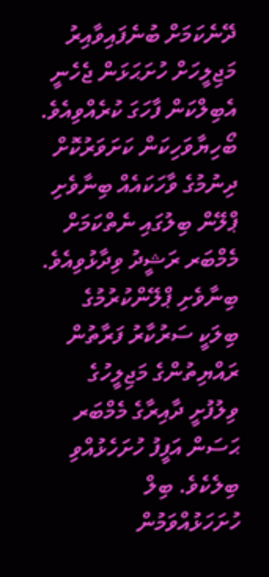ދޭނެކަމަށް ބުނެފައިވާއިރު މަޖިލީހަށް ހުށަޙަޅަން ޖެހެނީ އެބިލްކަން ފާހަގަ ކުރެއްވިއެވެ. ބޯހިޔާވަހިކަން ކަށަވަރުކޮށް ދިނުމުގެ ވާހަކައެއް ބިނާވެށި ޕްލޭން ބިލުގައި ނެތްކަމަށް މެމްބަރ ރަޝީދު ވިދާޅުވިއެވެ.
ބިނާވެށި ޕްލޭންކުރުމުގެ ބިލަކީ ސަރުކާރު ފަރާތުން ރައްޔިތުންގެ މަޖިލީހުގެ ވިލުފުށީ ދާއިރާގެ މެމްބަރ ޙަސަން އަފީފު ހުށަހެޅުއްވި ބިލެކެވެ. ބިލް ހުށަހަޅުއްވަމުން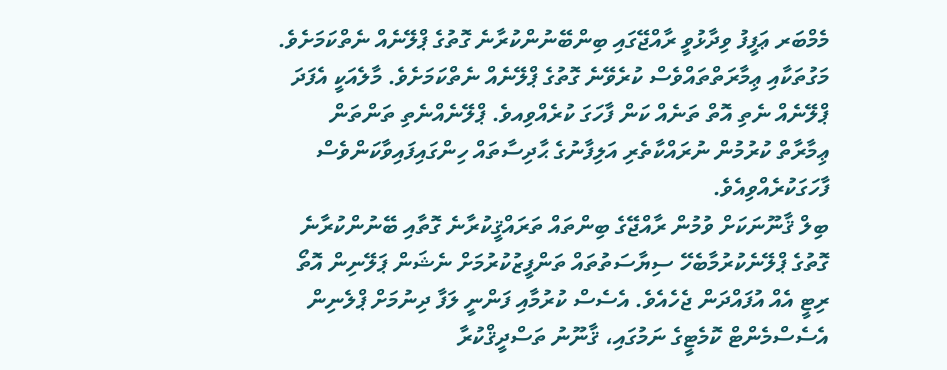މެމްބަރ ޢަފީފު ވިދާޅުވީ ރާއްޖޭގައި ބިންބޭނުންކުރާނެ ގޮތުގެ ޕްލޭނެއް ނެތްކަމަށެވެ. މަގުތަކާއި ޢިމާރަތްތައްވެސް ކުރެވޭނެ ގޮތުގެ ޕްލޭނެއް ނެތްކަމަށެވެ. މާލެއަކީ އެފަދަ ޕްލޭނެއް ނެތި އޮތް ތަނެއް ކަން ފާހަގަ ކުރެއްވިއވެ. ޕްލޭނެއްނެތި ތަންތަން ޢިމާރާތް ކުރުމުން ނުރައްކާތެރި އަލިފާނުގެ ޙާދިސާތައް ހިންގައިފައިވާކަންވެސް ފާހަގަކުރެއްވިއެވެ.
ބިލް ޤާނޫނަކަށް ވުމުން ރާއްޖޭގެ ބިންތައް ތަރައްޤީކުރާނެ ގޮތާއި ބޭނުންކުރާނެ ގޮތުގެ ޕްލޭނެކުރުމާބެހޭ ސިޔާސަތުތައް ތަންފީޒުކުރުމަށް ނެޝަން ޕަލޭނިން އޮތޯ ރިޓީ އެއް އުފައްދަން ޖެހެއެވެ. އެސެސް ކުރުމާއި ފަންނީ ލަފާ ދިނުމަށް ޕްލެނިން އެސެސްމެންޓް ކޮމެޓީގެ ނަމުގައި، ޤާނޫނު ތަސްދީޤްކުރާ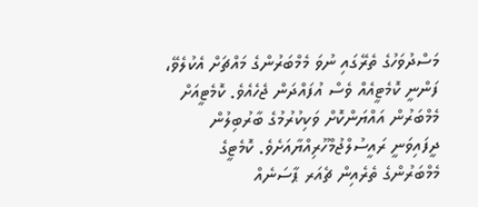މަސްދުވަހުގެ ތެރޭގައި ނުވަ މެމްބަރުންގެ މައްޗަށް އެކުލެވޭ، ފަންނީ ކޮމެޓީއެއް ވެސް އުފައްދަން ޖެހެއެވެ. ކޮމެޓީއަށް މެމްބަރުން އައްޔަންކޮށް ވަކިކުރުމުގެ ބާރުބިލުން ދީފައިވަނީ ރައީސުލްޖުމްހޫރިއްޔާއަށެވެ. ކޮމެޓީގެ މެމްބަރުންގެ ތެރެއިން ޗެއަރ ޕާސަނެއް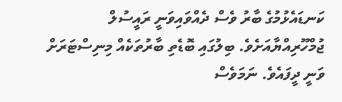ކަނޑައެޅުމުގެ ބާރު ވެސް ދެއްވައިވަނީ ރައީސުލް ޖުމްހޫރިއްޔާއަށެވެ. ބިލުގައި ބޮޑެތި ބާރުތަކެއް މިނިސްޓަރަށް ވަނީ ދީފައެވެ. ނަމަވެސް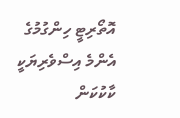އޮތޯރިޓީ ހިންގުމުގެ އެންމެ އިސްވެރިޔަކީ ކާކުކަން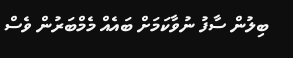ބިލުން ސާފު ނުވާކަމަށް ބައެއް މެމްބަރުން ވެސް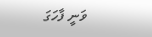ވަނީ ފާހަގަ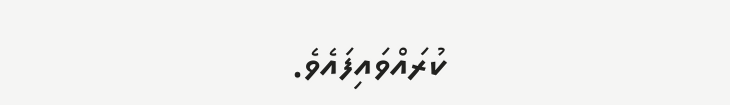ކުރައްވައިފައެވެ.